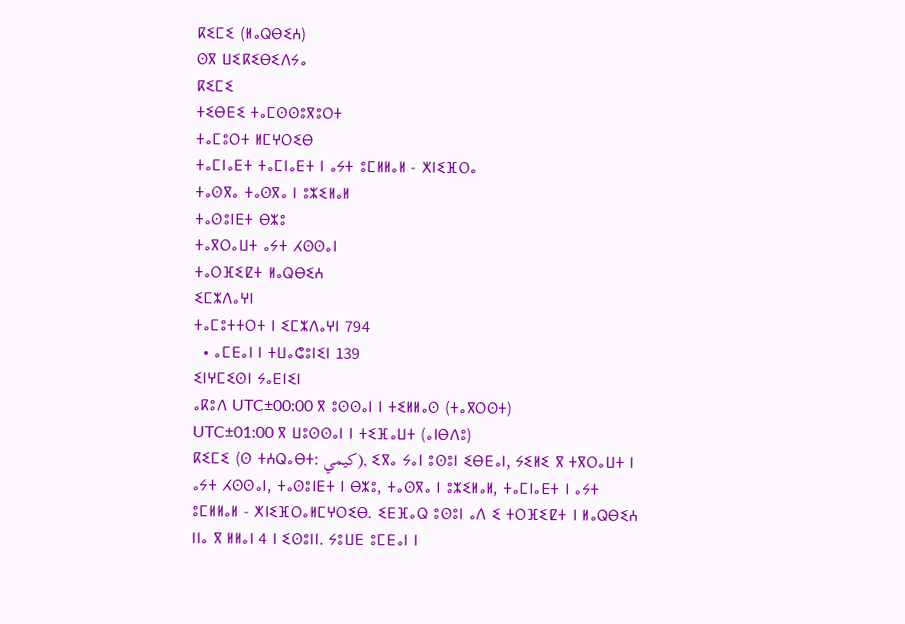ⴽⵉⵎⵉ (ⵍⴰⵕⴱⵉⵄ)
ⵙⴳ ⵡⵉⴽⵉⴱⵉⴷⵢⴰ
ⴽⵉⵎⵉ
ⵜⵉⴱⴹⵉ ⵜⴰⵎⵙⵙⵓⴳⵓⵔⵜ
ⵜⴰⵎⵓⵔⵜ ⵍⵎⵖⵔⵉⴱ
ⵜⴰⵎⵏⴰⴹⵜ ⵜⴰⵎⵏⴰⴹⵜ ⵏ ⴰⵢⵜ ⵓⵎⵍⵍⴰⵍ - ⵅⵏⵉⴼⵔⴰ
ⵜⴰⵙⴳⴰ ⵜⴰⵙⴳⴰ ⵏ ⵓⵣⵉⵍⴰⵍ
ⵜⴰⵙⵓⵏⴹⵜ ⴱⵣⵓ
ⵜⴰⴳⵔⴰⵡⵜ ⴰⵢⵜ ⵃⵙⵙⴰⵏ
ⵜⴰⵔⴼⵉⵇⵜ ⵍⴰⵕⴱⵉⵄ
ⵉⵎⵣⴷⴰⵖⵏ
ⵜⴰⵎⵓⵜⵜⵔⵜ ⵏ ⵉⵎⵣⴷⴰⵖⵏ 794
  • ⴰⵎⴹⴰⵏ ⵏ ⵜⵡⴰⵛⵓⵏⵉⵏ 139
ⵉⵏⵖⵎⵉⵙⵏ ⵢⴰⴹⵏⵉⵏ
ⴰⴽⵓⴷ UTC±00:00 ⴳ ⵓⵙⵙⴰⵏ ⵏ ⵜⵉⵍⵍⴰⵙ (ⵜⴰⴳⵔⵙⵜ)
UTC±01:00 ⴳ ⵡⵓⵙⵙⴰⵏ ⵏ ⵜⵉⴼⴰⵡⵜ (ⴰⵏⴱⴷⵓ)
ⴽⵉⵎⵉ (ⵙ ⵜⵄⵕⴰⴱⵜ: كيمي), ⵉⴳⴰ ⵢⴰⵏ ⵓⵙⵓⵏ ⵉⴱⴹⴰⵏ, ⵢⵉⵍⵉ ⴳ ⵜⴳⵔⴰⵡⵜ ⵏ ⴰⵢⵜ ⵃⵙⵙⴰⵏ, ⵜⴰⵙⵓⵏⴹⵜ ⵏ ⴱⵣⵓ, ⵜⴰⵙⴳⴰ ⵏ ⵓⵣⵉⵍⴰⵍ, ⵜⴰⵎⵏⴰⴹⵜ ⵏ ⴰⵢⵜ ⵓⵎⵍⵍⴰⵍ - ⵅⵏⵉⴼⵔⴰⵍⵎⵖⵔⵉⴱ. ⵉⴹⴼⴰⵕ ⵓⵙⵓⵏ ⴰⴷ ⵉ ⵜⵔⴼⵉⵇⵜ ⵏ ⵍⴰⵕⴱⵉⵄ ⵏⵏⴰ ⴳ ⵍⵍⴰⵏ 4 ⵏ ⵉⵙⵓⵏⵏ. ⵢⵓⵡⴹ ⵓⵎⴹⴰⵏ ⵏ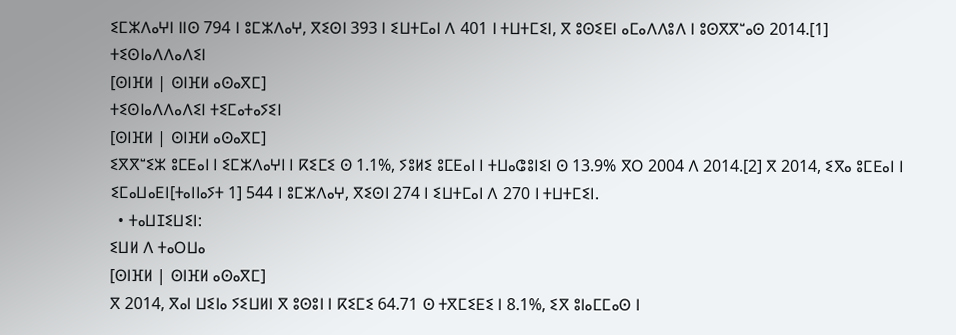ⵉⵎⵣⴷⴰⵖⵏ ⵏⵏⵙ 794 ⵏ ⵓⵎⵣⴷⴰⵖ, ⴳⵉⵙⵏ 393 ⵏ ⵉⵡⵜⵎⴰⵏ ⴷ 401 ⵏ ⵜⵡⵜⵎⵉⵏ, ⴳ ⵓⵙⵉⴹⵏ ⴰⵎⴰⴷⴷⵓⴷ ⵏ ⵓⵙⴳⴳⵯⴰⵙ 2014.[1]
ⵜⵉⵙⵏⴰⴷⴷⴰⴷⵉⵏ
[ⵙⵏⴼⵍ | ⵙⵏⴼⵍ ⴰⵙⴰⴳⵎ]
ⵜⵉⵙⵏⴰⴷⴷⴰⴷⵉⵏ ⵜⵉⵎⴰⵜⴰⵢⵉⵏ
[ⵙⵏⴼⵍ | ⵙⵏⴼⵍ ⴰⵙⴰⴳⵎ]
ⵉⴳⴳⵯⵉⵣ ⵓⵎⴹⴰⵏ ⵏ ⵉⵎⵣⴷⴰⵖⵏ ⵏ ⴽⵉⵎⵉ ⵙ 1.1%, ⵢⵓⵍⵉ ⵓⵎⴹⴰⵏ ⵏ ⵜⵡⴰⵛⵓⵏⵉⵏ ⵙ 13.9% ⴳⵔ 2004 ⴷ 2014.[2] ⴳ 2014, ⵉⴳⴰ ⵓⵎⴹⴰⵏ ⵏ ⵉⵎⴰⵡⴰⴹⵏ[ⵜⴰⵏⵏⴰⵢⵜ 1] 544 ⵏ ⵓⵎⵣⴷⴰⵖ, ⴳⵉⵙⵏ 274 ⵏ ⵉⵡⵜⵎⴰⵏ ⴷ 270 ⵏ ⵜⵡⵜⵎⵉⵏ.
  • ⵜⴰⵡⵊⵉⵡⵉⵏ:
ⵉⵡⵍ ⴷ ⵜⴰⵔⵡⴰ
[ⵙⵏⴼⵍ | ⵙⵏⴼⵍ ⴰⵙⴰⴳⵎ]
ⴳ 2014, ⴳⴰⵏ ⵡⵉⵏⴰ ⵢⵉⵡⵍⵏ ⴳ ⵓⵙⵓⵏ ⵏ ⴽⵉⵎⵉ 64.71 ⵙ ⵜⴳⵎⵉⴹⵉ ⵏ 8.1%, ⵉⴳ ⵓⵏⴰⵎⵎⴰⵙ ⵏ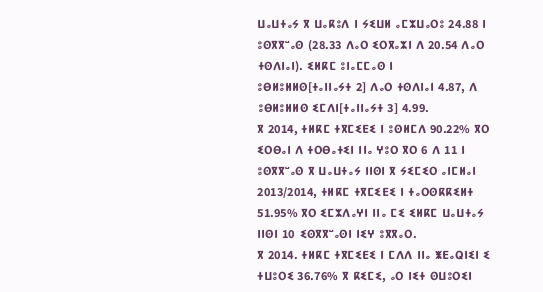ⵡⴰⵡⵜⴰⵢ ⴳ ⵡⴰⴽⵓⴷ ⵏ ⵢⵉⵡⵍ ⴰⵎⵣⵡⴰⵔⵓ 24.88 ⵏ ⵓⵙⴳⴳⵯⴰⵙ (28.33 ⴷⴰⵔ ⵉⵔⴳⴰⵣⵏ ⴷ 20.54 ⴷⴰⵔ ⵜⵙⴷⵏⴰⵏ). ⵉⵍⴽⵎ ⵓⵏⴰⵎⵎⴰⵙ ⵏ ⵓⴱⵍⵓⵍⵍⵙ[ⵜⴰⵏⵏⴰⵢⵜ 2] ⴷⴰⵔ ⵜⵙⴷⵏⴰⵏ 4.87, ⴷ ⵓⴱⵍⵓⵍⵍⵙ ⵉⵎⴷⵏ[ⵜⴰⵏⵏⴰⵢⵜ 3] 4.99.
ⴳ 2014, ⵜⵍⴽⵎ ⵜⴳⵎⵉⴹⵉ ⵏ ⵓⵙⵍⵎⴷ 90.22% ⴳⵔ ⵉⵔⴱⴰⵏ ⴷ ⵜⵔⴱⴰⵜⵉⵏ ⵏⵏⴰ ⵖⵓⵔ ⴳⵔ 6 ⴷ 11 ⵏ ⵓⵙⴳⴳⵯⴰⵙ ⴳ ⵡⴰⵡⵜⴰⵢ ⵏⵏⵙⵏ ⴳ ⵢⵉⵎⵉⵔ ⴰⵏⵎⵍⴰⵏ 2013/2014, ⵜⵍⴽⵎ ⵜⴳⵎⵉⴹⵉ ⵏ ⵜⴰⵔⵙⴽⴽⵉⵍⵜ 51.95% ⴳⵔ ⵉⵎⵣⴷⴰⵖⵏ ⵏⵏⴰ ⵎⵉ ⵉⵍⴽⵎ ⵡⴰⵡⵜⴰⵢ ⵏⵏⵙⵏ 10 ⵉⵙⴳⴳⵯⴰⵙⵏ ⵏⵉⵖ ⵓⴳⴳⴰⵔ.
ⴳ 2014. ⵜⵍⴽⵎ ⵜⴳⵎⵉⴹⵉ ⵏ ⵎⴷⴷ ⵏⵏⴰ ⵥⴹⴰⵕⵏⵉⵏ ⵉ ⵜⵡⵓⵔⵉ 36.76% ⴳ ⴽⵉⵎⵉ, ⴰⵔ ⵏⵉⵜ ⵙⵡⵓⵔⵉⵏ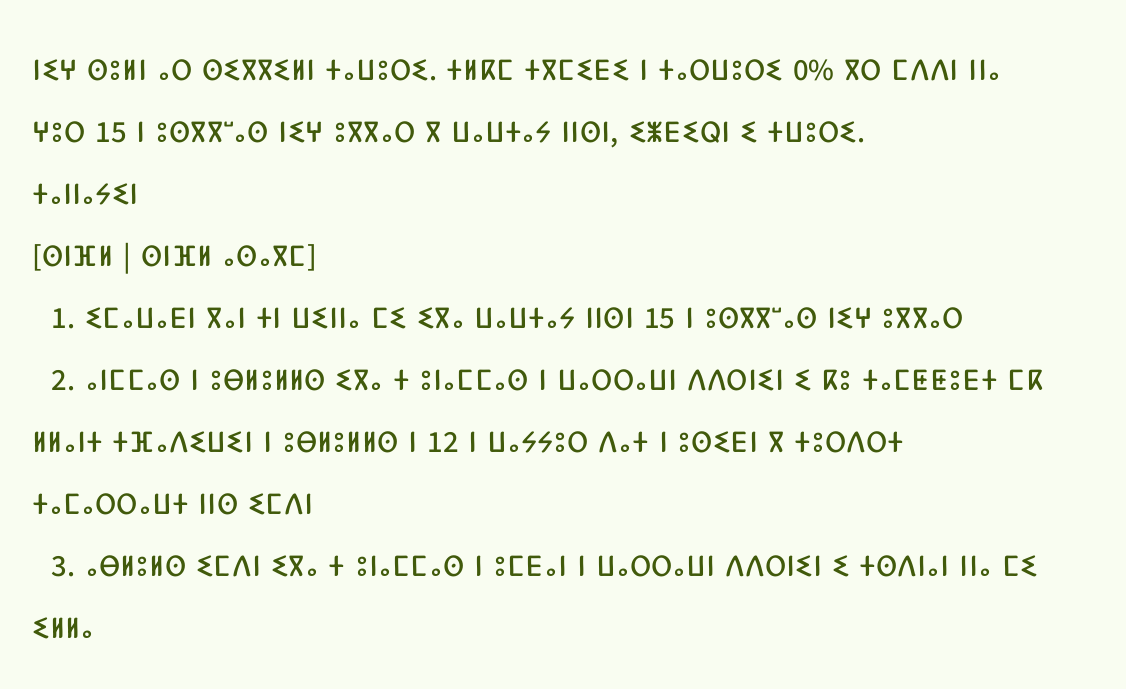ⵏⵉⵖ ⵙⵓⵍⵏ ⴰⵔ ⵙⵉⴳⴳⵉⵍⵏ ⵜⴰⵡⵓⵔⵉ. ⵜⵍⴽⵎ ⵜⴳⵎⵉⴹⵉ ⵏ ⵜⴰⵔⵡⵓⵔⵉ 0% ⴳⵔ ⵎⴷⴷⵏ ⵏⵏⴰ ⵖⵓⵔ 15 ⵏ ⵓⵙⴳⴳⵯⴰⵙ ⵏⵉⵖ ⵓⴳⴳⴰⵔ ⴳ ⵡⴰⵡⵜⴰⵢ ⵏⵏⵙⵏ, ⵉⵥⴹⵉⵕⵏ ⵉ ⵜⵡⵓⵔⵉ.
ⵜⴰⵏⵏⴰⵢⵉⵏ
[ⵙⵏⴼⵍ | ⵙⵏⴼⵍ ⴰⵙⴰⴳⵎ]
  1. ⵉⵎⴰⵡⴰⴹⵏ ⴳⴰⵏ ⵜⵏ ⵡⵉⵏⵏⴰ ⵎⵉ ⵉⴳⴰ ⵡⴰⵡⵜⴰⵢ ⵏⵏⵙⵏ 15 ⵏ ⵓⵙⴳⴳⵯⴰⵙ ⵏⵉⵖ ⵓⴳⴳⴰⵔ
  2. ⴰⵏⵎⵎⴰⵙ ⵏ ⵓⴱⵍⵓⵍⵍⵙ ⵉⴳⴰ ⵜ ⵓⵏⴰⵎⵎⴰⵙ ⵏ ⵡⴰⵔⵔⴰⵡⵏ ⴷⴷⵔⵏⵉⵏ ⵉ ⴽⵓ ⵜⴰⵎⵟⵟⵓⴹⵜ ⵎⴽ ⵍⵍⴰⵏⵜ ⵜⴼⴰⴷⵉⵡⵉⵏ ⵏ ⵓⴱⵍⵓⵍⵍⵙ ⵏ 12 ⵏ ⵡⴰⵢⵢⵓⵔ ⴷⴰⵜ ⵏ ⵓⵙⵉⴹⵏ ⴳ ⵜⵓⵔⴷⵔⵜ ⵜⴰⵎⴰⵔⵔⴰⵡⵜ ⵏⵏⵙ ⵉⵎⴷⵏ
  3. ⴰⴱⵍⵓⵍⵙ ⵉⵎⴷⵏ ⵉⴳⴰ ⵜ ⵓⵏⴰⵎⵎⴰⵙ ⵏ ⵓⵎⴹⴰⵏ ⵏ ⵡⴰⵔⵔⴰⵡⵏ ⴷⴷⵔⵏⵉⵏ ⵉ ⵜⵙⴷⵏⴰⵏ ⵏⵏⴰ ⵎⵉ ⵉⵍⵍⴰ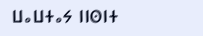ⵡⴰⵡⵜⴰⵢ ⵏⵏⵙⵏⵜ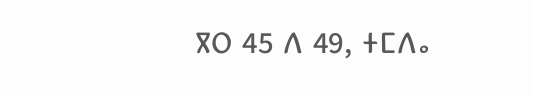ⴳⵔ 45 ⴷ 49, ⵜⵎⴷⴰ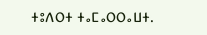ⵜⵓⴷⵔⵜ ⵜⴰⵎⴰⵔⵔⴰⵡⵜ.